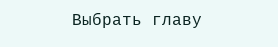Выбрать главу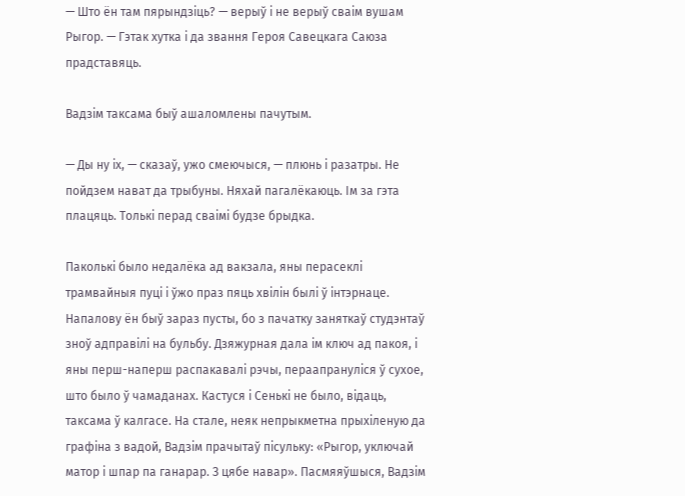— Што ён там пярындзіць? — верыў і не верыў сваім вушам Рыгор. — Гэтак хутка і да звання Героя Савецкага Саюза прадставяць.

Вадзім таксама быў ашаломлены пачутым.

— Ды ну іх, — сказаў, ужо смеючыся, — плюнь і разатры. Не пойдзем нават да трыбуны. Няхай пагалёкаюць. Ім за гэта плацяць. Толькі перад сваімі будзе брыдка.

Паколькі было недалёка ад вакзала, яны перасеклі трамвайныя пуці і ўжо праз пяць хвілін былі ў інтэрнаце. Напалову ён быў зараз пусты, бо з пачатку заняткаў студэнтаў зноў адправілі на бульбу. Дзяжурная дала ім ключ ад пакоя, і яны перш-наперш распакавалі рэчы, пераапрануліся ў сухое, што было ў чамаданах. Кастуся і Сенькі не было, відаць, таксама ў калгасе. На стале, неяк непрыкметна прыхіленую да графіна з вадой, Вадзім прачытаў пісульку: «Рыгор, уключай матор і шпар па ганарар. З цябе навар». Пасмяяўшыся, Вадзім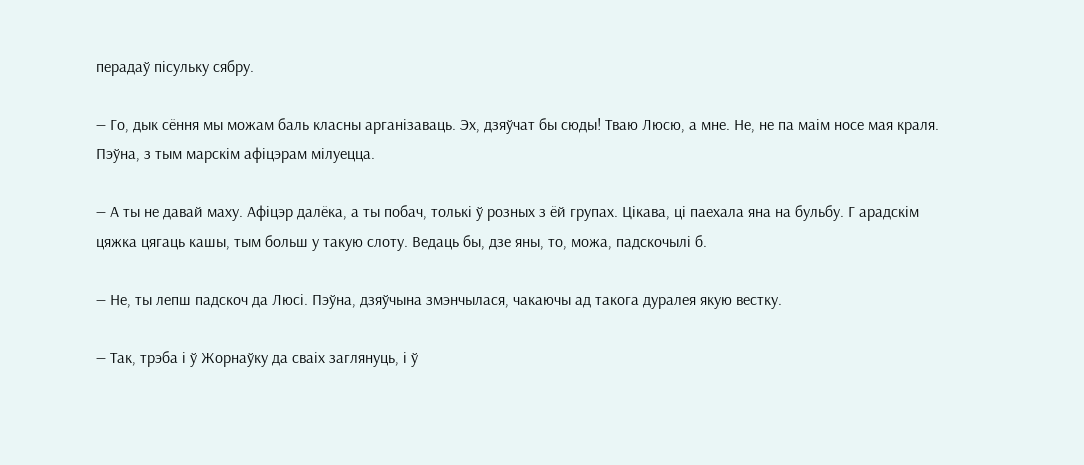перадаў пісульку сябру.

— Го, дык сёння мы можам баль класны арганізаваць. Эх, дзяўчат бы сюды! Тваю Люсю, а мне. Не, не па маім носе мая краля. Пэўна, з тым марскім афіцэрам мілуецца.

— А ты не давай маху. Афіцэр далёка, а ты побач, толькі ў розных з ёй групах. Цікава, ці паехала яна на бульбу. Г арадскім цяжка цягаць кашы, тым больш у такую слоту. Ведаць бы, дзе яны, то, можа, падскочылі б.

— Не, ты лепш падскоч да Люсі. Пэўна, дзяўчына змэнчылася, чакаючы ад такога дуралея якую вестку.

— Так, трэба і ў Жорнаўку да сваіх заглянуць, і ў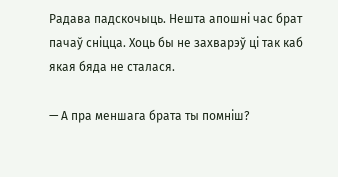Радава падскочыць. Нешта апошні час брат пачаў сніцца. Хоць бы не захварэў ці так каб якая бяда не сталася.

— А пра меншага брата ты помніш?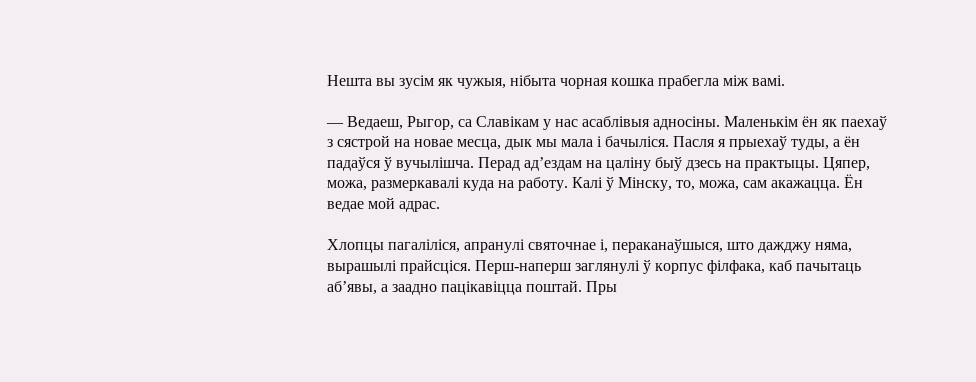Нешта вы зусім як чужыя, нібыта чорная кошка прабегла між вамі.

— Ведаеш, Рыгор, са Славікам у нас асаблівыя адносіны. Маленькім ён як паехаў з сястрой на новае месца, дык мы мала і бачыліся. Пасля я прыехаў туды, а ён падаўся ў вучылішча. Перад ад’ездам на цаліну быў дзесь на практыцы. Цяпер, можа, размеркавалі куда на работу. Калі ў Мінску, то, можа, сам акажацца. Ён ведае мой адрас.

Хлопцы пагаліліся, апранулі святочнае і, пераканаўшыся, што дажджу няма, вырашылі прайсціся. Перш-наперш заглянулі ў корпус філфака, каб пачытаць аб’явы, а заадно пацікавіцца поштай. Пры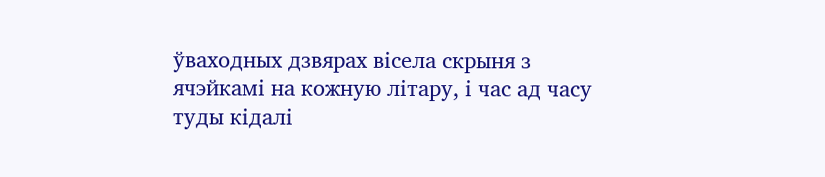ўваходных дзвярах вісела скрыня з ячэйкамі на кожную літару, і час ад часу туды кідалі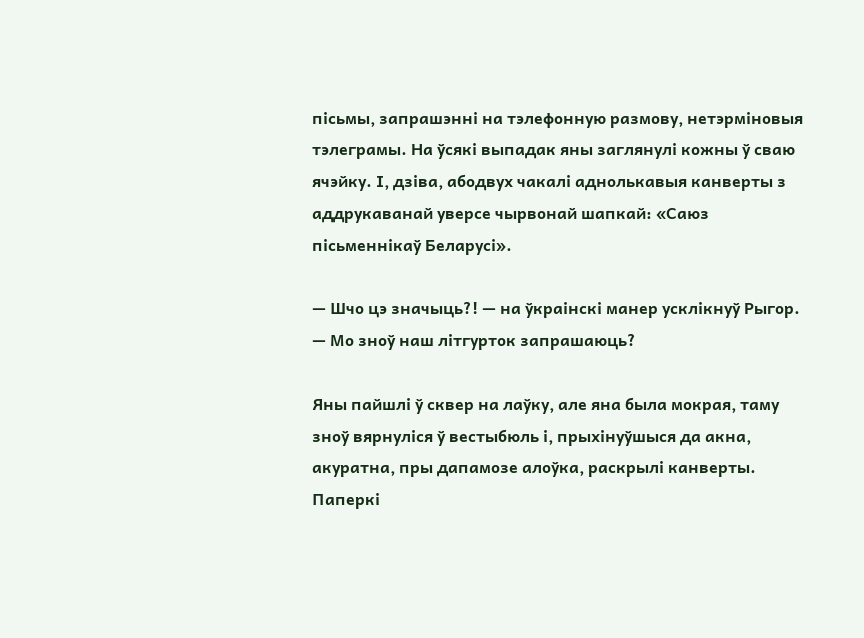пісьмы, запрашэнні на тэлефонную размову, нетэрміновыя тэлеграмы. На ўсякі выпадак яны заглянулі кожны ў сваю ячэйку. І, дзіва, абодвух чакалі аднолькавыя канверты з аддрукаванай уверсе чырвонай шапкай: «Саюз пісьменнікаў Беларусі».

— Шчо цэ значыць?! — на ўкраінскі манер усклікнуў Рыгор. — Мо зноў наш літгурток запрашаюць?

Яны пайшлі ў сквер на лаўку, але яна была мокрая, таму зноў вярнуліся ў вестыбюль і, прыхінуўшыся да акна, акуратна, пры дапамозе алоўка, раскрылі канверты. Паперкі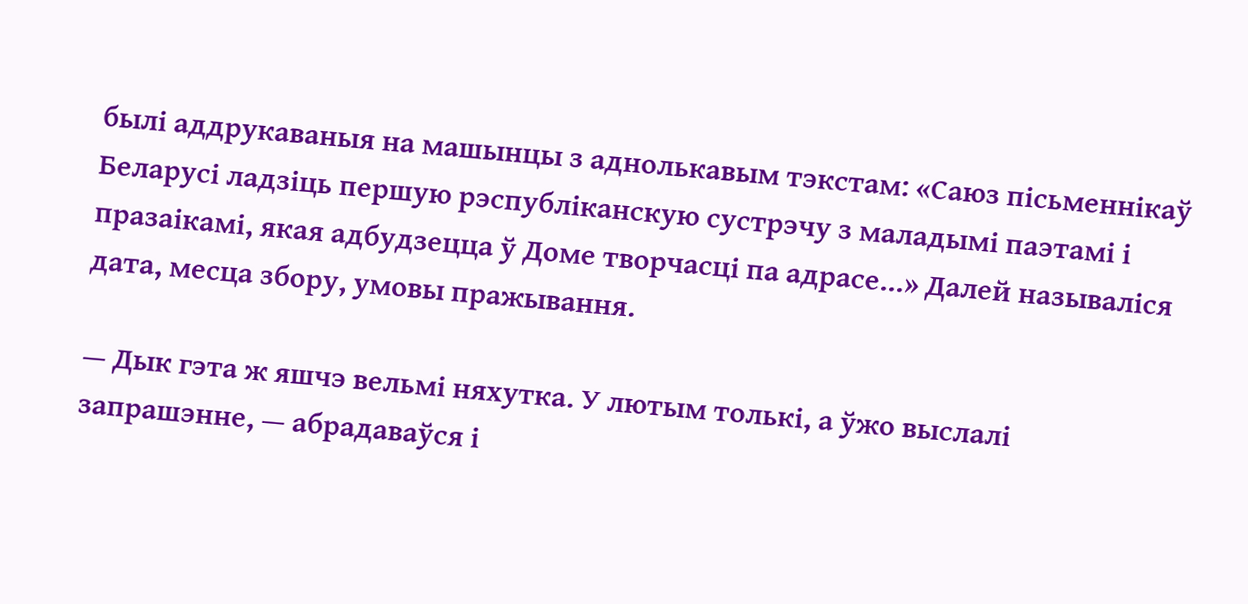былі аддрукаваныя на машынцы з аднолькавым тэкстам: «Саюз пісьменнікаў Беларусі ладзіць першую рэспубліканскую сустрэчу з маладымі паэтамі і празаікамі, якая адбудзецца ў Доме творчасці па адрасе...» Далей называліся дата, месца збору, умовы пражывання.

— Дык гэта ж яшчэ вельмі няхутка. У лютым толькі, а ўжо выслалі запрашэнне, — абрадаваўся і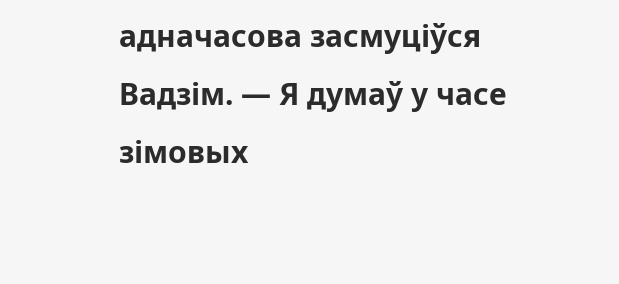адначасова засмуціўся Вадзім. — Я думаў у часе зімовых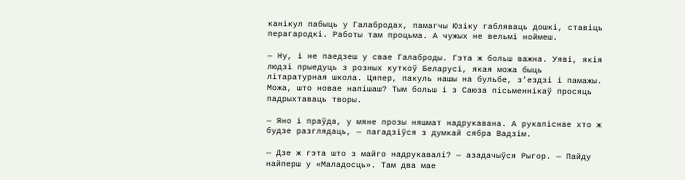канікул пабыць у Галабродах, памагчы Юзіку габляваць дошкі, ставіць перагародкі. Работы там процьма. А чужых не вельмі ноймеш.

— Ну, і не паедзеш у свае Галаброды. Гэта ж больш важна. Уяві, якія людзі прыедуць з розных куткоў Беларусі, якая можа быць літаратурная школа. Цяпер, пакуль нашы на бульбе, з’ездзі і памажы. Можа, што новае напішаш? Тым больш і з Саюза пісьменнікаў просяць падрыхтаваць творы.

— Яно і праўда, у мяне прозы няшмат надрукавана. А рукапіснае хто ж будзе разглядаць, — пагадзіўся з думкай сябра Вадзім.

— Дзе ж гэта што з майго надрукавалі? — азадачыўся Рыгор. — Пайду найперш у «Маладосць». Там два мае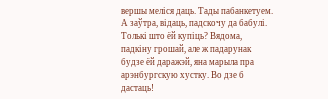вершы меліся даць. Тады пабанкетуем. А заўтра, відаць, падскочу да бабулі. Толькі што ёй купіць? Вядома, падкіну грошай, але ж падарунак будзе ёй даражэй, яна марыла пра арэнбургскую хустку. Во дзе б дастаць!